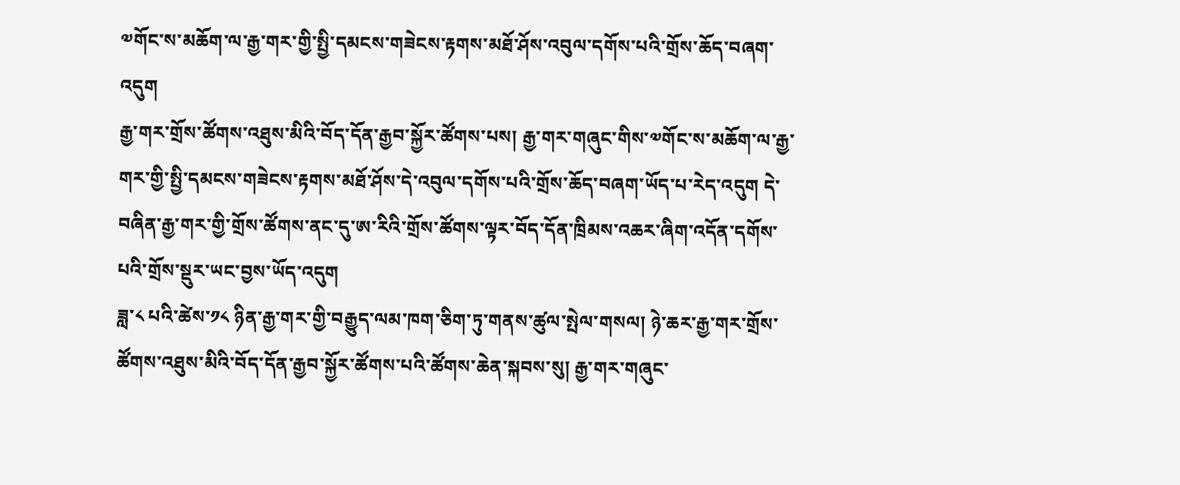༧གོང་ས་མཆོག་ལ་རྒྱ་གར་གྱི་སྤྱི་དམངས་གཟེངས་རྟགས་མཐོ་ཤོས་འབུལ་དགོས་པའི་གྲོས་ཆོད་བཞག་འདུག
རྒྱ་གར་གྲོས་ཚོགས་འཐུས་མིའི་བོད་དོན་རྒྱབ་སྐྱོར་ཚོགས་པས། རྒྱ་གར་གཞུང་གིས་༧གོང་ས་མཆོག་ལ་རྒྱ་གར་གྱི་སྤྱི་དམངས་གཟེངས་རྟགས་མཐོ་ཤོས་དེ་འབུལ་དགོས་པའི་གྲོས་ཆོད་བཞག་ཡོད་པ་རེད་འདུག དེ་བཞིན་རྒྱ་གར་གྱི་གྲོས་ཚོགས་ནང་དུ་ཨ་རིའི་གྲོས་ཚོགས་ལྟར་བོད་དོན་ཁྲིམས་འཆར་ཞིག་འདོན་དགོས་པའི་གྲོས་སྡུར་ཡང་བྱས་ཡོད་འདུག
ཟླ་༨ པའི་ཚེས་༡༨ ཉིན་རྒྱ་གར་གྱི་བརྒྱུད་ལམ་ཁག་ཅིག་ཏུ་གནས་ཚུལ་སྤེལ་གསལ། ཉེ་ཆར་རྒྱ་གར་གྲོས་ཚོགས་འཐུས་མིའི་བོད་དོན་རྒྱབ་སྐྱོར་ཚོགས་པའི་ཚོགས་ཆེན་སྐབས་སུ། རྒྱ་གར་གཞུང་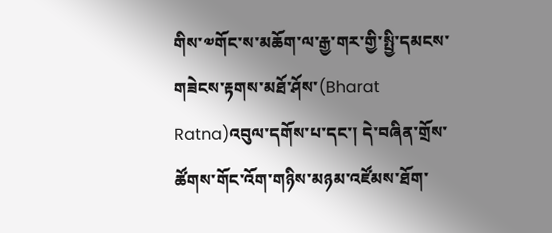གིས་༧གོང་ས་མཆོག་ལ་རྒྱ་གར་གྱི་སྤྱི་དམངས་གཟེངས་རྟགས་མཐོ་ཤོས་(Bharat Ratna)འབུལ་དགོས་པ་དང་། དེ་བཞིན་གྲོས་ཚོགས་གོང་འོག་གཉིས་མཉམ་འཛོམས་ཐོག་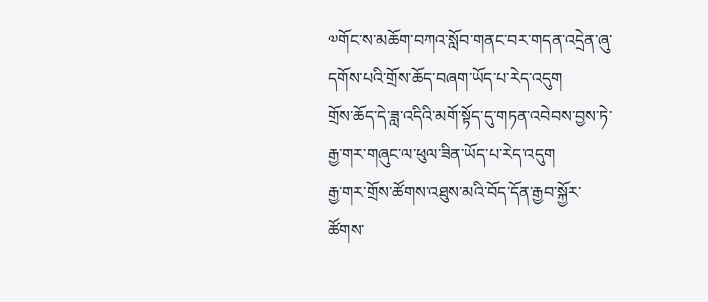༧གོང་ས་མཆོག་བཀའ་སློབ་གནང་བར་གདན་འདྲེན་ཞུ་དགོས་པའི་གྲོས་ཆོད་བཞག་ཡོད་པ་རེད་འདུག
གྲོས་ཆོད་དེ་ཟླ་འདིའི་མགོ་སྟོད་དུ་གཏན་འབེབས་བྱས་ཏེ་རྒྱ་གར་གཞུང་ལ་ཕུལ་ཟིན་ཡོད་པ་རེད་འདུག
རྒྱ་གར་གྲོས་ཚོགས་འཐུས་མའི་བོད་དོན་རྒྱབ་སྐྱོར་ཚོགས་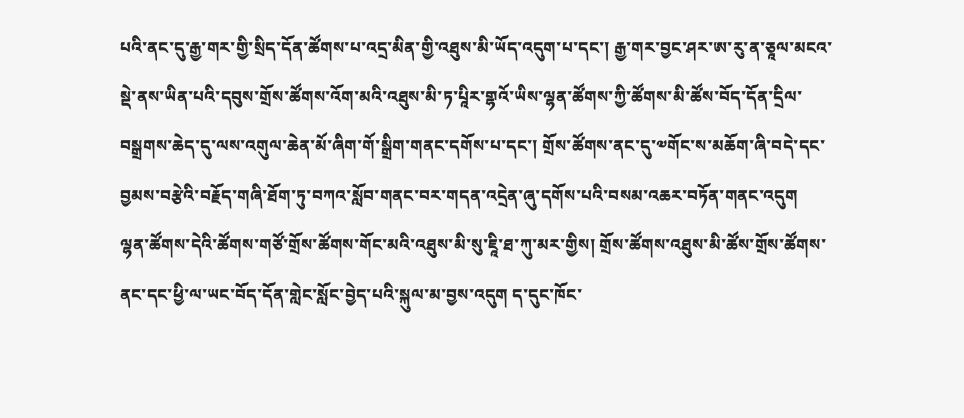པའི་ནང་དུ་རྒྱ་གར་གྱི་སྲིད་དོན་ཚོགས་པ་འདྲ་མིན་གྱི་འཐུས་མི་ཡོད་འདུག་པ་དང་། རྒྱ་གར་བྱང་ཤར་ཨ་རུ་ན་ཅཱལ་མངའ་སྡེ་ནས་ཡིན་པའི་དབུས་གྲོས་ཚོགས་འོག་མའི་འཐུས་མི་ཏ་པཱིར་གྷའོ་ཡིས་ལྷན་ཚོགས་ཀྱི་ཚོགས་མི་ཚོས་བོད་དོན་དྲིལ་བསྒྲགས་ཆེད་དུ་ལས་འགུལ་ཆེན་མོ་ཞིག་གོ་སྒྲིག་གནང་དགོས་པ་དང་། གྲོས་ཚོགས་ནང་དུ་༧གོང་ས་མཆོག་ཞི་བདེ་དང་བྱམས་བརྩེའི་བརྗོད་གཞི་ཐོག་ཏུ་བཀའ་སློབ་གནང་བར་གདན་འདྲེན་ཞུ་དགོས་པའི་བསམ་འཆར་བཏོན་གནང་འདུག
ལྷན་ཚོགས་དེའི་ཚོགས་གཙོ་གྲོས་ཚོགས་གོང་མའི་འཐུས་མི་སུ་ཇཱི་ཐ་ཀུ་མར་གྱིས། གྲོས་ཚོགས་འཐུས་མི་ཚོས་གྲོས་ཚོགས་ནང་དང་ཕྱི་ལ་ཡང་བོད་དོན་གླེང་སློང་བྱེད་པའི་སྐུལ་མ་བྱས་འདུག ད་དུང་ཁོང་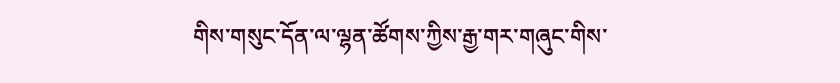གིས་གསུང་དོན་ལ་ལྷན་ཚོགས་ཀྱིས་རྒྱ་གར་གཞུང་གིས་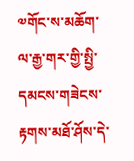༧གོང་ས་མཆོག་ལ་རྒྱ་གར་གྱི་སྤྱི་དམངས་གཟེངས་རྟགས་མཐོ་ཤོས་དེ་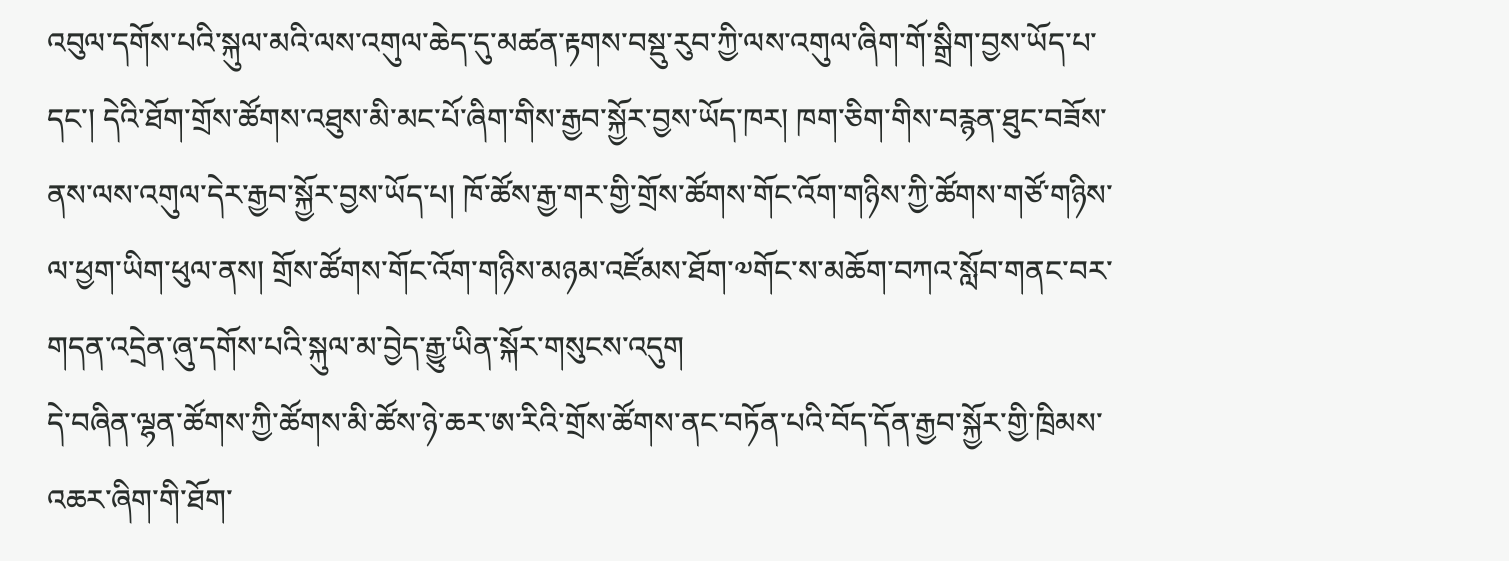འབུལ་དགོས་པའི་སྐུལ་མའི་ལས་འགུལ་ཆེད་དུ་མཚན་རྟགས་བསྡུ་རུབ་ཀྱི་ལས་འགུལ་ཞིག་གོ་སྒྲིག་བྱས་ཡོད་པ་དང་། དེའི་ཐོག་གྲོས་ཚོགས་འཐུས་མི་མང་པོ་ཞིག་གིས་རྒྱབ་སྐྱོར་བྱས་ཡོད་ཁར། ཁག་ཅིག་གིས་བརྙན་ཐུང་བཟོས་ནས་ལས་འགུལ་དེར་རྒྱབ་སྐྱོར་བྱས་ཡོད་པ། ཁོ་ཚོས་རྒྱ་གར་གྱི་གྲོས་ཚོགས་གོང་འོག་གཉིས་ཀྱི་ཚོགས་གཙོ་གཉིས་ལ་ཕྱག་ཡིག་ཕུལ་ནས། གྲོས་ཚོགས་གོང་འོག་གཉིས་མཉམ་འཛོམས་ཐོག་༧གོང་ས་མཆོག་བཀའ་སློབ་གནང་བར་གདན་འདྲེན་ཞུ་དགོས་པའི་སྐུལ་མ་བྱེད་རྒྱུ་ཡིན་སྐོར་གསུངས་འདུག
དེ་བཞིན་ལྷན་ཚོགས་ཀྱི་ཚོགས་མི་ཚོས་ཉེ་ཆར་ཨ་རིའི་གྲོས་ཚོགས་ནང་བཏོན་པའི་བོད་དོན་རྒྱབ་སྐྱོར་གྱི་ཁྲིམས་འཆར་ཞིག་གི་ཐོག་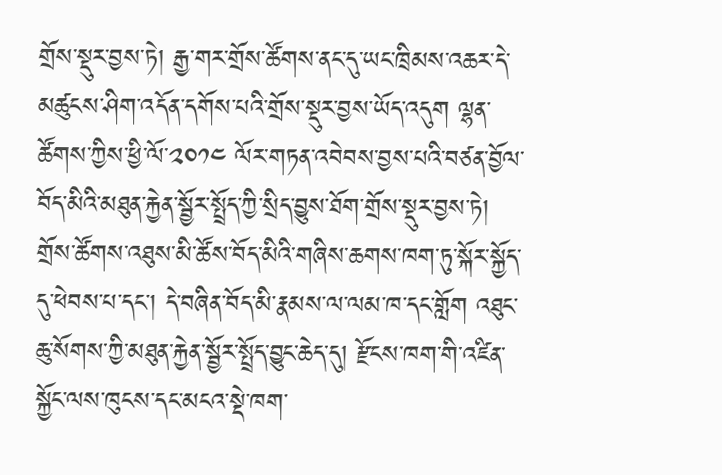གྲོས་སྡུར་བྱས་ཏེ། རྒྱ་གར་གྲོས་ཚོགས་ནང་དུ་ཡང་ཁྲིམས་འཆར་དེ་མཚུངས་ཤིག་འདོན་དགོས་པའི་གྲོས་སྡུར་བྱས་ཡོད་འདུག ལྷན་ཚོགས་ཀྱིས་ཕྱི་ལོ་༢༠༡༤ ལོར་གཏན་འབེབས་བྱས་པའི་བཙན་བྱོལ་བོད་མིའི་མཐུན་རྐྱེན་སྦྱོར་སྤྲོད་ཀྱི་སྲིད་བྱུས་ཐོག་གྲོས་སྡུར་བྱས་ཏེ། གྲོས་ཚོགས་འཐུས་མི་ཚོས་བོད་མིའི་གཞིས་ཆགས་ཁག་ཏུ་སྐོར་སྐྱོད་དུ་ཕེབས་པ་དང་། དེ་བཞིན་བོད་མི་རྣམས་ལ་ལམ་ཁ་དང་གློག འཐུང་ཆུ་སོགས་ཀྱི་མཐུན་རྐྱེན་སྦྱོར་སྤྲོད་བྱུང་ཆེད་དུ། རྫོངས་ཁག་གི་འཛིན་སྐྱོང་ལས་ཁུངས་དང་མངའ་སྡེ་ཁག་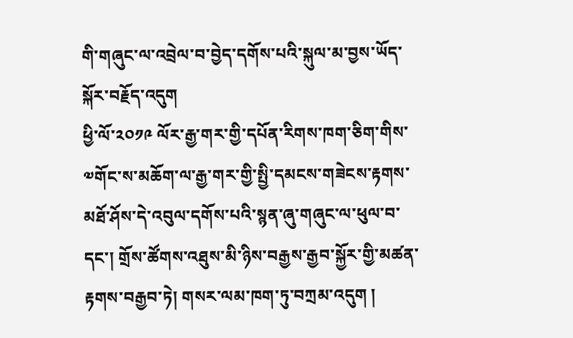གི་གཞུང་ལ་འབྲེལ་བ་བྱེད་དགོས་པའི་སྐུལ་མ་བྱས་ཡོད་སྐོར་བརྗོད་འདུག
ཕྱི་ལོ་༢༠༡༩ ལོར་རྒྱ་གར་གྱི་དཔོན་རིགས་ཁག་ཅིག་གིས་༧གོང་ས་མཆོག་ལ་རྒྱ་གར་གྱི་སྤྱི་དམངས་གཟེངས་རྟགས་མཐོ་ཤོས་དེ་འབུལ་དགོས་པའི་སྙན་ཞུ་གཞུང་ལ་ཕུལ་བ་དང་། གྲོས་ཚོགས་འཐུས་མི་ཉིས་བརྒྱས་རྒྱབ་སྐྱོར་གྱི་མཚན་རྟགས་བརྒྱབ་ཏེ། གསར་ལམ་ཁག་ཏུ་བཀྲམ་འདུག །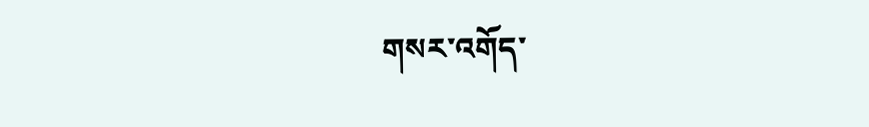གསར་འགོད་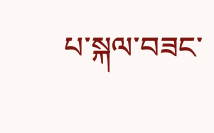པ་སྐལ་བཟང་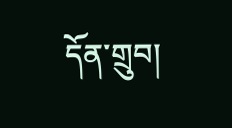དོན་གྲུབ།